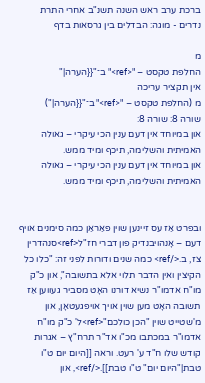ברכת ערב ראש השנה תשנ"ב אחרי התרת נדרים - מוגה: הבדלים בין גרסאות בדף

מ
החלפת טקסט – "<ref>" ב־"{{הערה|"
אין תקציר עריכה
מ (החלפת טקסט – "<ref>" ב־"{{הערה|")
שורה 8: שורה 8:
און במיוחד אין דעם ענין הכי עיקרי – גאולה האמיתית והשלימה, תיכף ומיד ממש.
און במיוחד אין דעם ענין הכי עיקרי – גאולה האמיתית והשלימה, תיכף ומיד ממש.


ובפרט אַז עס זיינען שוין פאַראַן כמה סימנים אויף דעם – אָנהויבנדיק פון דברי חז"ל<ref>סנהדרין צז, ב.</ref> כמה שנים ודורות לפני זה: "כלו כל הקיצין ואין הדבר תלוי אלא בתשובה", און כ"ק מו"ח אדמו"ר נשיא דורנו האָט מסביר געווען אַז תשובה האָט מען שוין אויך אויפגעטאָן, און מ'שטייט שוין "הכן כולכם"<ref>ל' כ"ק מו"ח אדמו"ר במכתבו מכ"ו אד"ר תרח"ץ – אגרות קודש שלו ח"ד ע' רעט. וראה [[היום יום ט"ו טבת|"היום יום" ט"ו טבת]].</ref>, און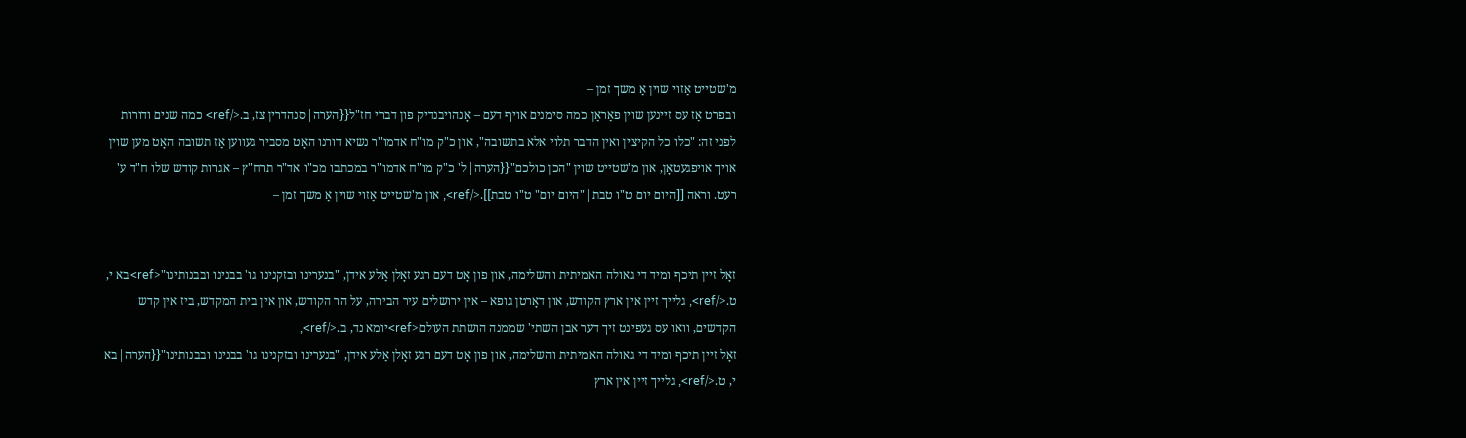מ'שטייט אַזוי שוין אַ משך זמן –
ובפרט אַז עס זיינען שוין פאַראַן כמה סימנים אויף דעם – אָנהויבנדיק פון דברי חז"ל{{הערה|סנהדרין צז, ב.</ref> כמה שנים ודורות לפני זה: "כלו כל הקיצין ואין הדבר תלוי אלא בתשובה", און כ"ק מו"ח אדמו"ר נשיא דורנו האָט מסביר געווען אַז תשובה האָט מען שוין אויך אויפגעטאָן, און מ'שטייט שוין "הכן כולכם"{{הערה|ל' כ"ק מו"ח אדמו"ר במכתבו מכ"ו אד"ר תרח"ץ – אגרות קודש שלו ח"ד ע' רעט. וראה [[היום יום ט"ו טבת|"היום יום" ט"ו טבת]].</ref>, און מ'שטייט אַזוי שוין אַ משך זמן –


זאָל זיין תיכף ומיד די גאולה האמיתית והשלימה, און פון אָט דעם רגע זאָלן אַלע אידן, "בנערינו ובזקנינו גו' בבנינו ובבנותינו"<ref>בא י, ט.</ref>, גלייך זיין אין ארץ הקודש, און דאָרטן גופא – אין ירושלים עיר הבירה, על הר הקודש, און אין בית המקדש, ביז אין קדש הקדשים, וואו עס געפינט זיך דער אבן השתי' שממנה הושתת העולם<ref>יומא נד, ב.</ref>,
זאָל זיין תיכף ומיד די גאולה האמיתית והשלימה, און פון אָט דעם רגע זאָלן אַלע אידן, "בנערינו ובזקנינו גו' בבנינו ובבנותינו"{{הערה|בא י, ט.</ref>, גלייך זיין אין ארץ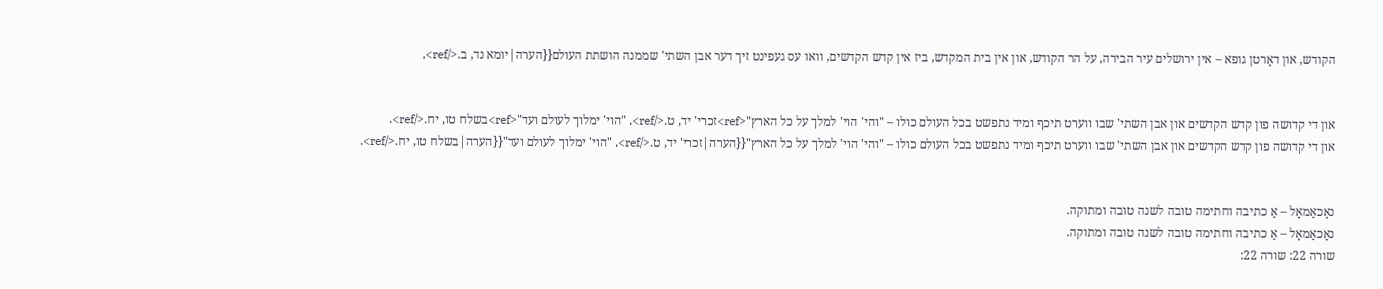הקודש, און דאָרטן גופא – אין ירושלים עיר הבירה, על הר הקודש, און אין בית המקדש, ביז אין קדש הקדשים, וואו עס געפינט זיך דער אבן השתי' שממנה הושתת העולם{{הערה|יומא נד, ב.</ref>,


און די קדושה פון קדש הקדשים און אבן השתי' שבו ווערט תיכף ומיד נתפשט בכל העולם כולו – "והי' הוי' למלך על כל הארץ"<ref>זכרי' יד, ט.</ref>, "הוי' ימלוך לעולם ועד"<ref>בשלח טו, יח.</ref>.
און די קדושה פון קדש הקדשים און אבן השתי' שבו ווערט תיכף ומיד נתפשט בכל העולם כולו – "והי' הוי' למלך על כל הארץ"{{הערה|זכרי' יד, ט.</ref>, "הוי' ימלוך לעולם ועד"{{הערה|בשלח טו, יח.</ref>.


נאָכאַמאָל – אַ כתיבה וחתימה טובה לשנה טובה ומתוקה.
נאָכאַמאָל – אַ כתיבה וחתימה טובה לשנה טובה ומתוקה.
שורה 22: שורה 22: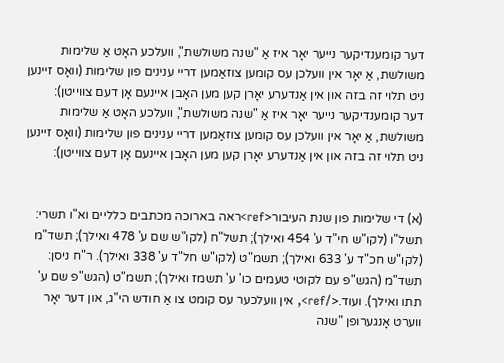דער קומענדיקער נייער יאָר איז אַ "שנה משולשת", וועלכע האָט אַ שלימות משולשת, אַ יאָר אין וועלכן עס קומען צוזאַמען דריי ענינים פון שלימות (וואָס זיינען ניט תלוי זה בזה און אין אַנדערע יאָרן קען מען האָבן איינעם אָן דעם צווייטן):
דער קומענדיקער נייער יאָר איז אַ "שנה משולשת", וועלכע האָט אַ שלימות משולשת, אַ יאָר אין וועלכן עס קומען צוזאַמען דריי ענינים פון שלימות (וואָס זיינען ניט תלוי זה בזה און אין אַנדערע יאָרן קען מען האָבן איינעם אָן דעם צווייטן):


(א) די שלימות פון שנת העיבור<ref>ראה בארוכה מכתבים כלליים וא"ו תשרי: תשל"ו (לקו"ש חי"ד ע' 454 ואילך); תשל"ח (לקו"ש שם ע' 478 ואילך); תשד"מ (לקו"ש חכ"ד ע' 633 ואילך); תשמ"ט (לקו"ש חל"ד ע' 338 ואילך). ר"ח ניסן: תשד"מ (הגש"פ עם לקוטי טעמים כו' ע' תשמז ואילך); תשמ"ט (הגש"פ שם ע' תתו ואילך). ועוד.</ref>, אין וועלכער עס קומט צו אַ חודש הי"ג, און דער יאָר ווערט אָנגערופן "שנה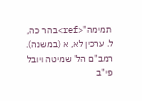תמימה"<ref>בהר כה, ל. ערכין לא, א (במשנה). רמב"ם הל' שמיטה ויובל פי"ב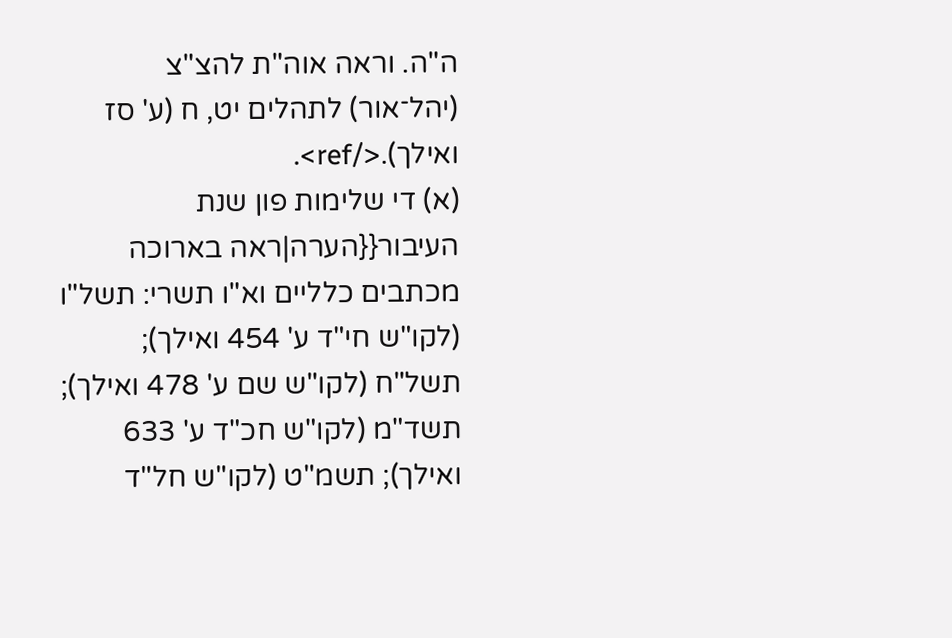ה"ה. וראה אוה"ת להצ"צ (יהל־אור) לתהלים יט, ח (ע' סז ואילך).</ref>.
(א) די שלימות פון שנת העיבור{{הערה|ראה בארוכה מכתבים כלליים וא"ו תשרי: תשל"ו (לקו"ש חי"ד ע' 454 ואילך); תשל"ח (לקו"ש שם ע' 478 ואילך); תשד"מ (לקו"ש חכ"ד ע' 633 ואילך); תשמ"ט (לקו"ש חל"ד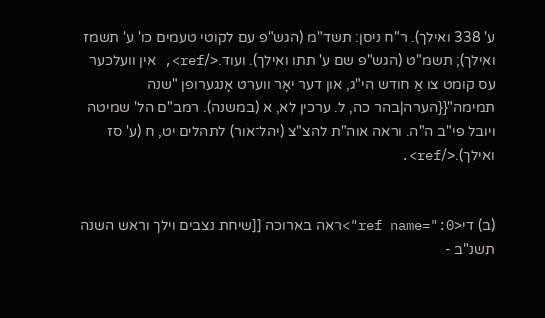ע' 338 ואילך). ר"ח ניסן: תשד"מ (הגש"פ עם לקוטי טעמים כו' ע' תשמז ואילך); תשמ"ט (הגש"פ שם ע' תתו ואילך). ועוד.</ref>, אין וועלכער עס קומט צו אַ חודש הי"ג, און דער יאָר ווערט אָנגערופן "שנה תמימה"{{הערה|בהר כה, ל. ערכין לא, א (במשנה). רמב"ם הל' שמיטה ויובל פי"ב ה"ה. וראה אוה"ת להצ"צ (יהל־אור) לתהלים יט, ח (ע' סז ואילך).</ref>.


(ב) די<ref name=":0">ראה בארוכה [[שיחת נצבים וילך וראש השנה תשנ"ב -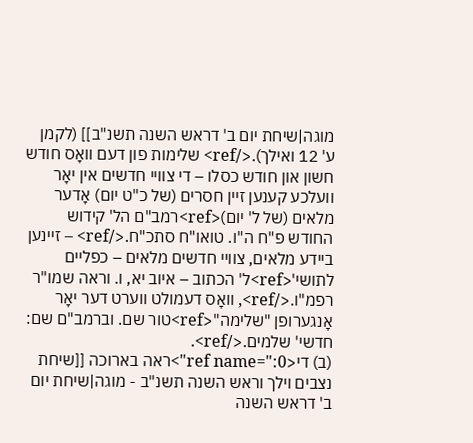מוגה|שיחת יום ב' דראש השנה תשנ"ב]] (לקמן ע' 12 ואילך).</ref> שלימות פון דעם וואָס חודש חשון און חודש כסלו – די צוויי חדשים אין יאָר וועלכע קענען זיין חסרים (של כ"ט יום) אָדער מלאים (של ל' יום)<ref>רמב"ם הל' קידוש החודש פ"ח ה"ו. טואו"ח סתכ"ח.</ref> – זיינען ביידע מלאים, צוויי חדשים מלאים – כפליים לתושי'<ref>ל' הכתוב – איוב יא, ו. וראה שמו"ר רפמ"ו.</ref>, וואָס דעמולט ווערט דער יאָר אָנגערופן "שלימה"<ref>טור שם. וברמב"ם שם: חדשי' שלמים.</ref>.
(ב) די<ref name=":0">ראה בארוכה [[שיחת נצבים וילך וראש השנה תשנ"ב - מוגה|שיחת יום ב' דראש השנה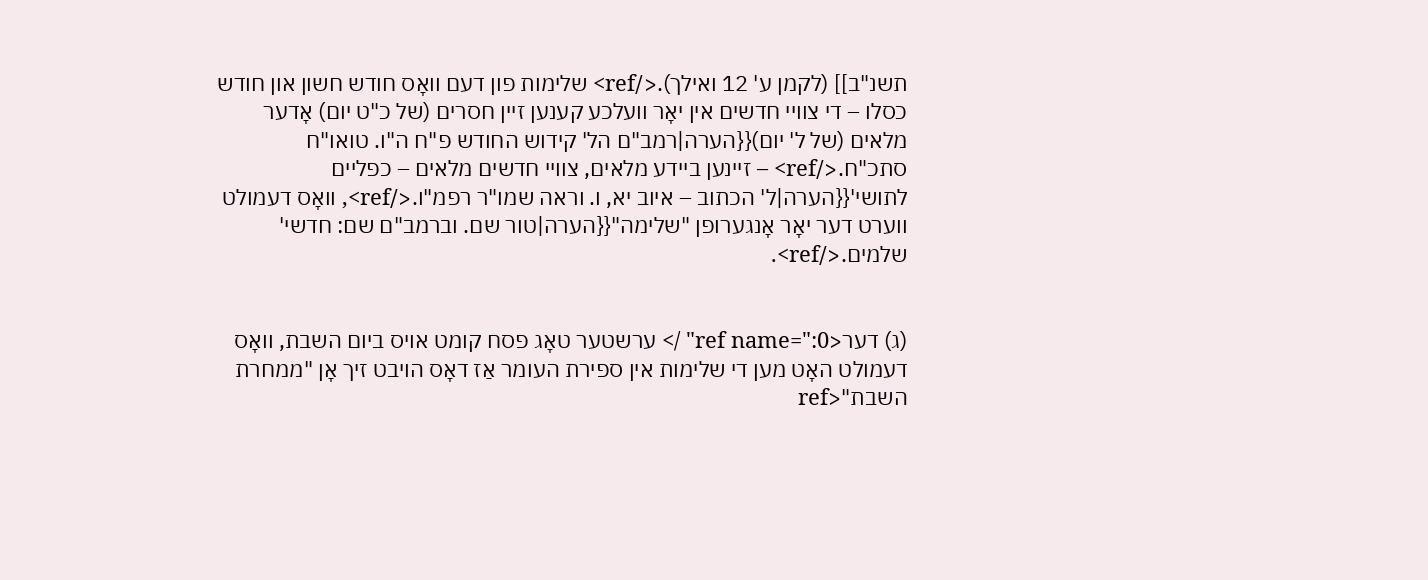תשנ"ב]] (לקמן ע' 12 ואילך).</ref> שלימות פון דעם וואָס חודש חשון און חודש כסלו – די צוויי חדשים אין יאָר וועלכע קענען זיין חסרים (של כ"ט יום) אָדער מלאים (של ל' יום){{הערה|רמב"ם הל' קידוש החודש פ"ח ה"ו. טואו"ח סתכ"ח.</ref> – זיינען ביידע מלאים, צוויי חדשים מלאים – כפליים לתושי'{{הערה|ל' הכתוב – איוב יא, ו. וראה שמו"ר רפמ"ו.</ref>, וואָס דעמולט ווערט דער יאָר אָנגערופן "שלימה"{{הערה|טור שם. וברמב"ם שם: חדשי' שלמים.</ref>.


(ג) דער<ref name=":0" /> ערשטער טאָג פסח קומט אויס ביום השבת, וואָס דעמולט האָט מען די שלימות אין ספירת העומר אַז דאָס הויבט זיך אָן "ממחרת השבת"<ref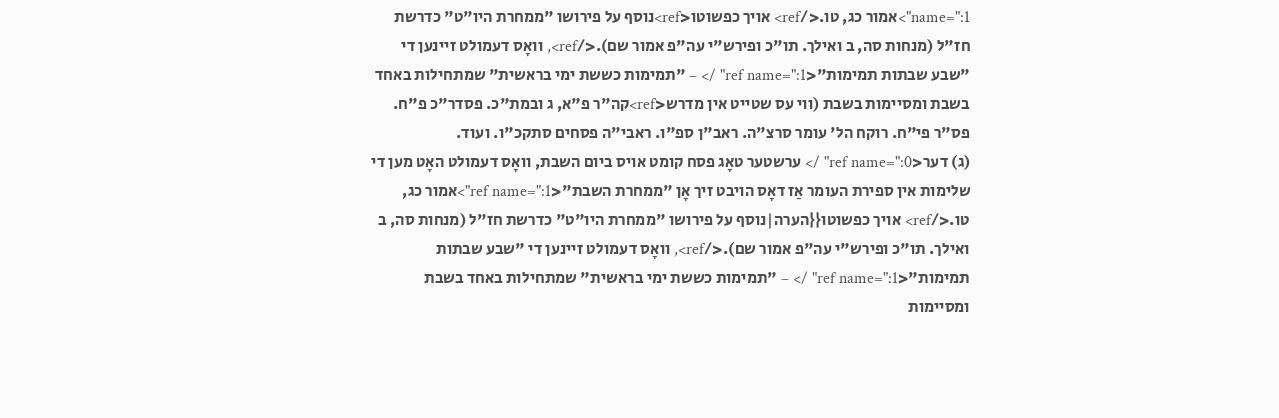name=":1">אמור כג, טו.</ref> אויך כפשוטו<ref>נוסף על פירושו "ממחרת היו"ט" כדרשת חז"ל (מנחות סה, ב ואילך. תו"כ ופירש"י עה"פ אמור שם).</ref>, וואָס דעמולט זיינען די "שבע שבתות תמימות"<ref name=":1" /> – "תמימות כששת ימי בראשית" שמתחילות באחד בשבת ומסיימות בשבת (ווי עס שטייט אין מדרש<ref>קה"ר פ"א, ג ובמת"כ. פסדר"כ פ"ח. פס"ר פי"ח. רוקח הל' עומר סרצ"ה. ראב"ן ספ"ו. ראבי"ה פסחים סתקכ"ו. ועוד.
(ג) דער<ref name=":0" /> ערשטער טאָג פסח קומט אויס ביום השבת, וואָס דעמולט האָט מען די שלימות אין ספירת העומר אַז דאָס הויבט זיך אָן "ממחרת השבת"<ref name=":1">אמור כג, טו.</ref> אויך כפשוטו{{הערה|נוסף על פירושו "ממחרת היו"ט" כדרשת חז"ל (מנחות סה, ב ואילך. תו"כ ופירש"י עה"פ אמור שם).</ref>, וואָס דעמולט זיינען די "שבע שבתות תמימות"<ref name=":1" /> – "תמימות כששת ימי בראשית" שמתחילות באחד בשבת ומסיימות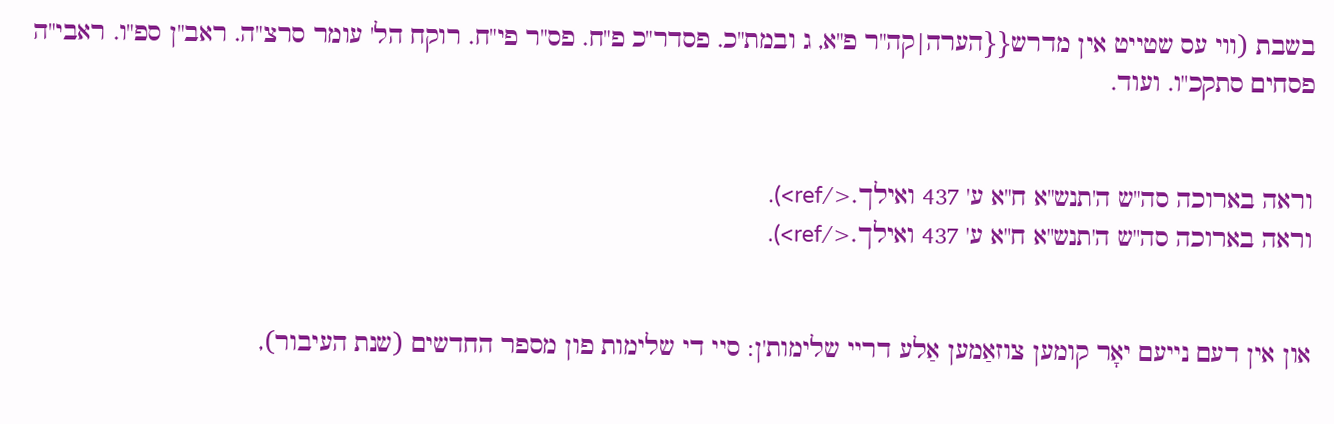בשבת (ווי עס שטייט אין מדרש{{הערה|קה"ר פ"א, ג ובמת"כ. פסדר"כ פ"ח. פס"ר פי"ח. רוקח הל' עומר סרצ"ה. ראב"ן ספ"ו. ראבי"ה פסחים סתקכ"ו. ועוד.


וראה בארוכה סה"ש ה'תנש"א ח"א ע' 437 ואילך.</ref>).
וראה בארוכה סה"ש ה'תנש"א ח"א ע' 437 ואילך.</ref>).


און אין דעם נייעם יאָר קומען צוזאַמען אַלע דריי שלימות'ן: סיי די שלימות פון מספר החדשים (שנת העיבור),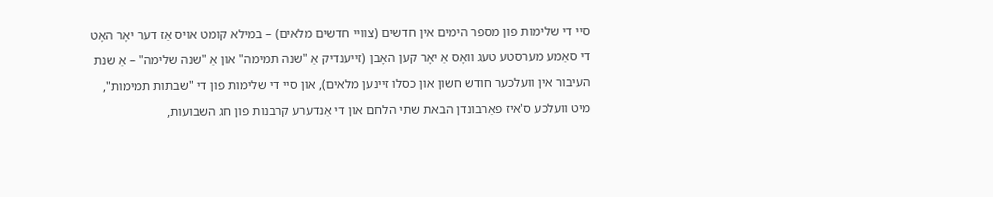סיי די שלימות פון מספר הימים אין חדשים (צוויי חדשים מלאים) – במילא קומט אויס אַז דער יאָר האָט די סאַמע מערסטע טעג וואָס אַ יאָר קען האָבן (זייענדיק אַ "שנה תמימה" און אַ "שנה שלימה" – אַ שנת העיבור אין וועלכער חודש חשון און כסלו זיינען מלאים), און סיי די שלימות פון די "שבתות תמימות", מיט וועלכע ס'איז פאַרבונדן הבאת שתי הלחם און די אַנדערע קרבנות פון חג השבועות,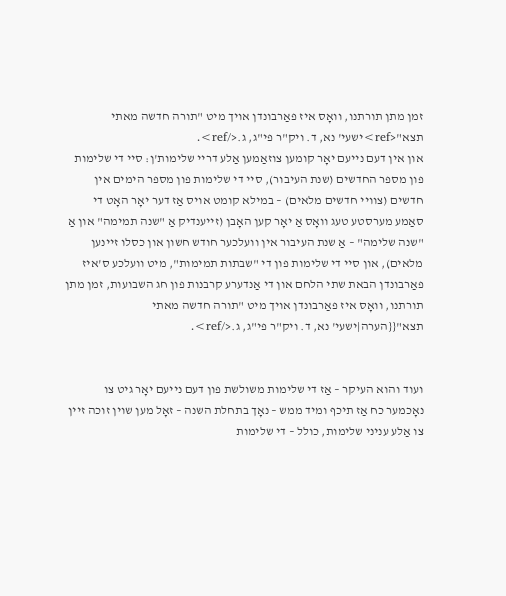זמן מתן תורתנו, וואָס איז פאַרבונדן אויך מיט "תורה חדשה מאתי תצא"<ref>ישעי' נא, ד. ויק"ר פי"ג, ג.</ref>.
און אין דעם נייעם יאָר קומען צוזאַמען אַלע דריי שלימות'ן: סיי די שלימות פון מספר החדשים (שנת העיבור), סיי די שלימות פון מספר הימים אין חדשים (צוויי חדשים מלאים) – במילא קומט אויס אַז דער יאָר האָט די סאַמע מערסטע טעג וואָס אַ יאָר קען האָבן (זייענדיק אַ "שנה תמימה" און אַ "שנה שלימה" – אַ שנת העיבור אין וועלכער חודש חשון און כסלו זיינען מלאים), און סיי די שלימות פון די "שבתות תמימות", מיט וועלכע ס'איז פאַרבונדן הבאת שתי הלחם און די אַנדערע קרבנות פון חג השבועות, זמן מתן תורתנו, וואָס איז פאַרבונדן אויך מיט "תורה חדשה מאתי תצא"{{הערה|ישעי' נא, ד. ויק"ר פי"ג, ג.</ref>.


ועוד והוא העיקר – אַז די שלימות משולשת פון דעם נייעם יאָר גיט צו נאָכמער כח אַז תיכף ומיד ממש – נאָך בתחלת השנה – זאָל מען שוין זוכה זיין צו אַלע עניני שלימות, כולל – די שלימות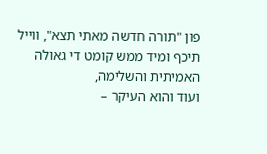פון "תורה חדשה מאתי תצא", ווייל תיכף ומיד ממש קומט די גאולה האמיתית והשלימה,
ועוד והוא העיקר –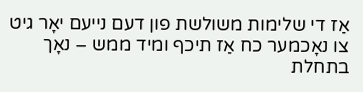אַז די שלימות משולשת פון דעם נייעם יאָר גיט צו נאָכמער כח אַז תיכף ומיד ממש – נאָך בתחלת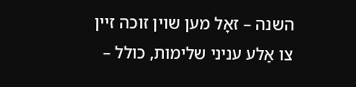השנה – זאָל מען שוין זוכה זיין צו אַלע עניני שלימות, כולל –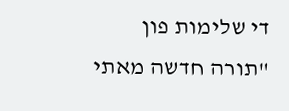די שלימות פון "תורה חדשה מאתי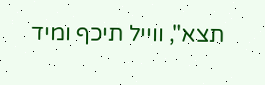תצא", ווייל תיכף ומיד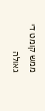ממש קומט די גאולה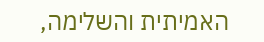האמיתית והשלימה,